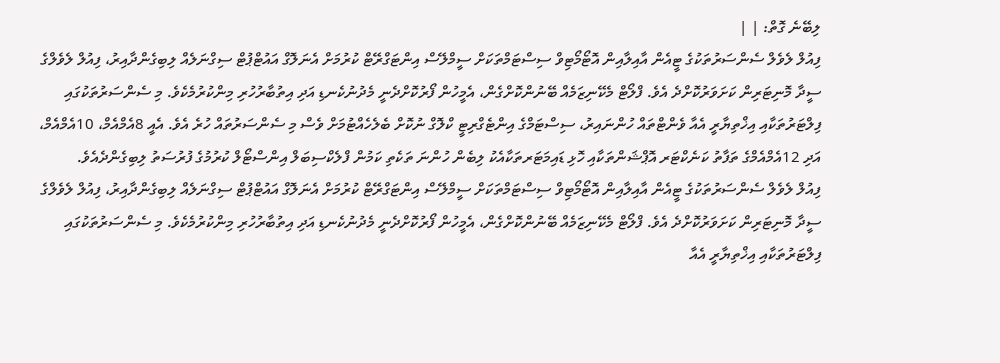ލިބޭނެ ގޮތް: | |
ފިއުލް ލެވެލް ސެންސަރުތަކުގެ ޓީއެން އާއިލާއިން އޮޓޯމޯޓިވް ސިސްޓަމްތަކަށް ސީމްލޭސް އިންޓަގްރޭޓް ކުރުމަށް އެނަލޮގް އައުޓްޕުޓް ސިގްނަލެއް ލިބިގެންދާއިރު، ފިއުލް ލެވެލްގެ ސީދާ މޮނިޓަރިން ކަށަވަރުކޮށްދެ އެވެ. ފްލޯޓް މެކޭނިޒަމެއް ބޭނުންކޮށްގެން، އެމީހުން ފޯރުކޮށްދެނީ މެދުނުކެނޑި އަދި އިތުބާރުހުރި މިންކުރުމެކެވެ. މި ސެންސަރުތަކުގައި ފިލްޓަރުތަކާއި އިޚްތިޔާރީ އެއާ ވެންޓްތައް ހުންނައިރު، ސިސްޓަމްގެ އިންޓެގްރިޓީ ކްލޮގް ނުކޮށް ބެލެހެއްޓުމަށް ވެސް މި ސެންސަރުތައް ހުރެ އެވެ. އެއީ 8އެމްއެމް، 10އެމްއެމް، އަދި 12އެމްއެމްގެ ތަފާތު ކަނެކްޓަރ އޮޕްޝަންތަކާއި ހޮޅި ޑައިމަޓަރތަކާއެކު ލިބެން ހުންނަ ތަކެތި ކަމުން ފްލެކްސިބަލް އިންސްޓޯލް ކުރުމުގެ ފުރުސަތު ލިބިގެންދެއެވެ.
ފިއުލް ލެވެލް ސެންސަރުތަކުގެ ޓީއެން އާއިލާއިން އޮޓޯމޯޓިވް ސިސްޓަމްތަކަށް ސީމްލޭސް އިންޓަގްރޭޓް ކުރުމަށް އެނަލޮގް އައުޓްޕުޓް ސިގްނަލެއް ލިބިގެންދާއިރު، ފިއުލް ލެވެލްގެ ސީދާ މޮނިޓަރިން ކަށަވަރުކޮށްދެ އެވެ. ފްލޯޓް މެކޭނިޒަމެއް ބޭނުންކޮށްގެން، އެމީހުން ފޯރުކޮށްދެނީ މެދުނުކެނޑި އަދި އިތުބާރުހުރި މިންކުރުމެކެވެ. މި ސެންސަރުތަކުގައި ފިލްޓަރުތަކާއި އިޚްތިޔާރީ އެއާ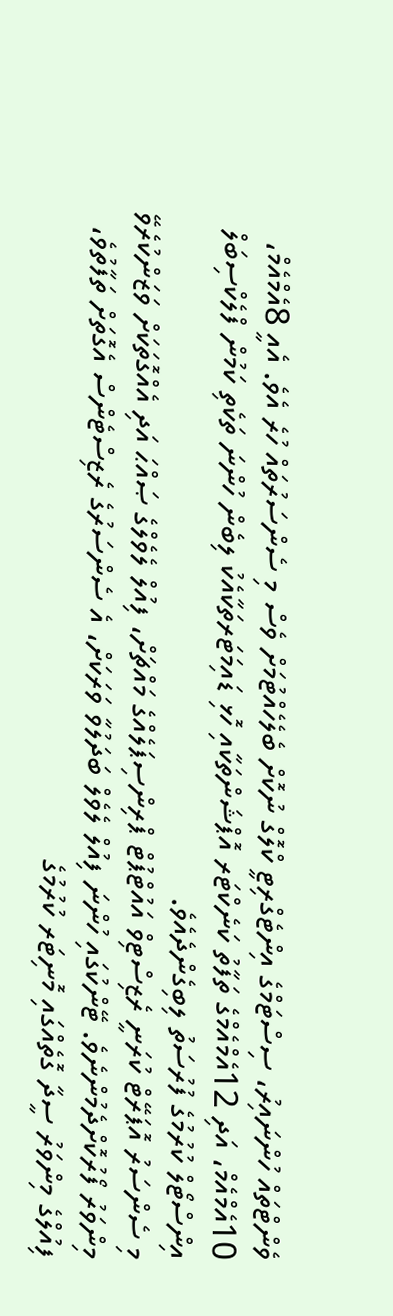ވެންޓްތައް ހުންނައިރު، ސިސްޓަމްގެ އިންޓެގްރިޓީ ކްލޮގް ނުކޮށް ބެލެހެއްޓުމަށް ވެސް މި ސެންސަރުތައް ހުރެ އެވެ. އެއީ 8އެމްއެމް، 10އެމްއެމް، އަދި 12އެމްއެމްގެ ތަފާތު ކަނެކްޓަރ އޮޕްޝަންތަކާއި ހޮޅި ޑައިމަޓަރތަކާއެކު ލިބެން ހުންނަ ތަކެތި ކަމުން ފްލެކްސިބަލް އިންސްޓޯލް ކުރުމުގެ ފުރުސަތު ލިބިގެންދެއެވެ.
މި ސެންސަރު އޮޕަރޭޓް ކުރަނީ ރެޒިސްޓިވް އައުޓްޕުޓް ޕްރިންސިޕަލެއްގެ މައްޗަށް، ފިއުލް ލެވެލްގެ ޞައްޙަ އަދި އެއްގޮތަކަށް ވަޒަންކުރެވޭ މިންވަރު ފޯރުކޮށްދެމުންނެވެ. ޓޭންކުގައި ހުންނަ ފިއުލް ލެވެލް ބަދަލުވާ ވަރަކަށް، އެ ސެންސަރުގެ ރެޒިސްޓެންސް އެގޮތަށް ތަފާތުވެ، ފިއުލްގެ މިންވަރު ސީދާ ގޮތެއްގައި މޮނިޓަރ ކުރުމުގެ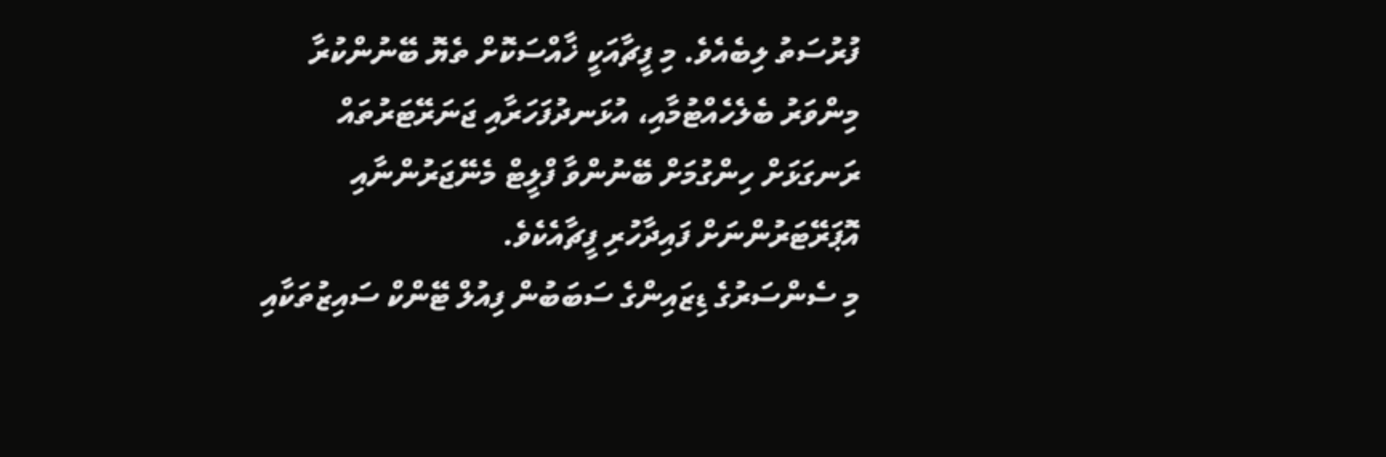ފުރުސަތު ލިބެއެވެ. މި ފީޗާއަކީ ޚާއްސަކޮށް ތެޔޮ ބޭނުންކުރާ މިންވަރު ބެލެހެއްޓުމާއި، އުޅަނދުފަހަރާއި ޖަނަރޭޓަރުތައް ރަނގަޅަށް ހިންގުމަށް ބޭނުންވާ ފްލީޓް މެނޭޖަރުންނާއި އޮޕަރޭޓަރުންނަށް ފައިދާހުރި ފީޗާއެކެވެ.
މި ސެންސަރުގެ ޑިޒައިންގެ ސަބަބުން ފިއުލް ޓޭންކް ސައިޒުތަކާއި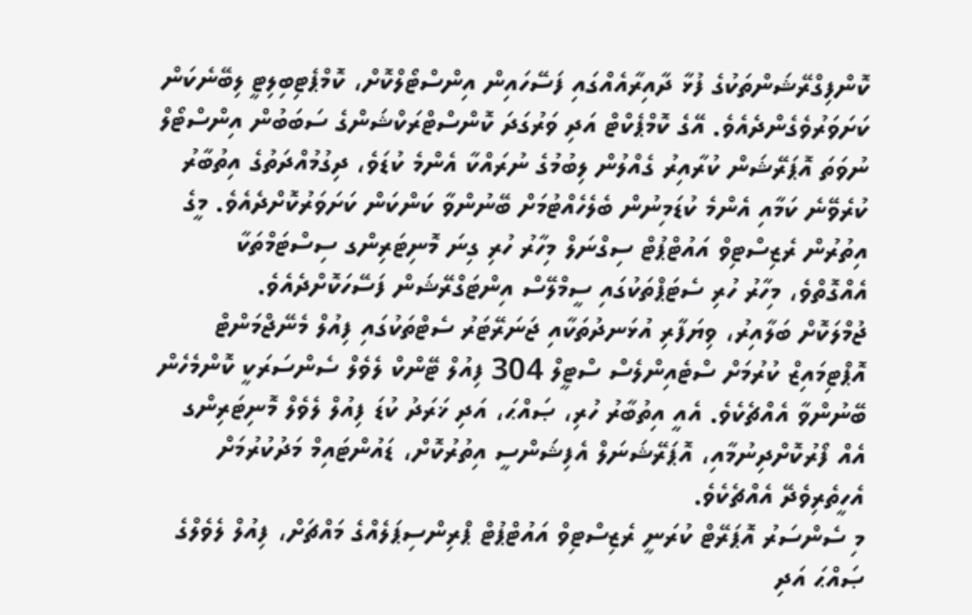ކޮންފިގްރޭޝަންތަކުގެ ފުޅާ ދާއިރާއެއްގައި ފަސޭހައިން އިންސްޓޯލްކޮށް، ކޮމްޕެޓިބިލިޓީ ލިބޭނެކަން ކަށަވަރުވެގެންދެއެވެ. އޭގެ ކޮމްޕެކްޓް އަދި ވަރުގަދަ ކޮންސްޓްރަކްޝަންގެ ސަބަބުން އިންސްޓޯލް ނުވަތަ އޮޕަރޭޝަން ކުރާއިރު ގެއްލުން ލިބުމުގެ ނުރައްކާ އެންމެ ކުޑަވެ، ދިގުމުއްދަތުގެ އިތުބާރު ކުރެވޭނެ ކަމާއި އެންމެ ކުޑަމިނުން ބެލެހެއްޓުމަށް ބޭނުންވާ ކަންކަން ކަށަވަރުކޮށްދެއެވެ. މީގެ އިތުރުން ރެޒިސްޓިވް އައުޓްޕުޓް ސިގްނަލް މިހާރު ހުރި ގިނަ މޮނިޓަރިންގ ސިސްޓަމްތަކާ އެއްގޮތްވެ، މިހާރު ހުރި ސެޓަޕްތަކުގައި ސީމްލޭސް އިންޓަގްރޭޝަން ފަސޭހަކޮށްދެއެވެ.
ޖުމްލަކޮށް ބަލާއިރު، ވިޔަފާރި އުޅަނދުތަކާއި ޖަނަރޭޓަރު ސެޓްތަކުގައި ފިއުލް މެނޭޖްމަންޓް އޮޕްޓިމައިޒް ކުރުމަށް ސްޓެއިންލެސް ސްޓީލް 304 ފިއުލް ޓޭންކް ލެވެލް ސެންސަރަކީ ކޮންމެހެން ބޭނުންވާ އެއްޗެކެވެ. އެއީ އިތުބާރު ހުރި، ޞައްޙަ، އަދި ޚަރަދު ކުޑަ ފިއުލް ލެވެލް މޮނިޓަރިންގ އެއް ފޯރުކޮށްދިނުމާއި، އޮޕަރޭޝަނަލް އެފިޝަންސީ އިތުރުކޮށް، ޑައުންޓައިމް މަދުކުރުމަށް އެހީތެރިވެދޭ އެއްޗެކެވެ.
މި ސެންސަރު އޮޕަރޭޓް ކުރަނީ ރެޒިސްޓިވް އައުޓްޕުޓް ޕްރިންސިޕަލެއްގެ މައްޗަށް، ފިއުލް ލެވެލްގެ ޞައްޙަ އަދި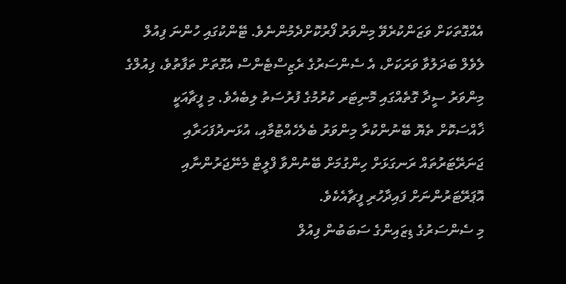އެއްގޮތަކަށް ވަޒަންކުރެވޭ މިންވަރު ފޯރުކޮށްދެމުންނެވެ. ޓޭންކުގައި ހުންނަ ފިއުލް ލެވެލް ބަދަލުވާ ވަރަކަށް، އެ ސެންސަރުގެ ރެޒިސްޓެންސް އެގޮތަށް ތަފާތުވެ، ފިއުލްގެ މިންވަރު ސީދާ ގޮތެއްގައި މޮނިޓަރ ކުރުމުގެ ފުރުސަތު ލިބެއެވެ. މި ފީޗާއަކީ ޚާއްސަކޮށް ތެޔޮ ބޭނުންކުރާ މިންވަރު ބެލެހެއްޓުމާއި، އުޅަނދުފަހަރާއި ޖަނަރޭޓަރުތައް ރަނގަޅަށް ހިންގުމަށް ބޭނުންވާ ފްލީޓް މެނޭޖަރުންނާއި އޮޕަރޭޓަރުންނަށް ފައިދާހުރި ފީޗާއެކެވެ.
މި ސެންސަރުގެ ޑިޒައިންގެ ސަބަބުން ފިއުލް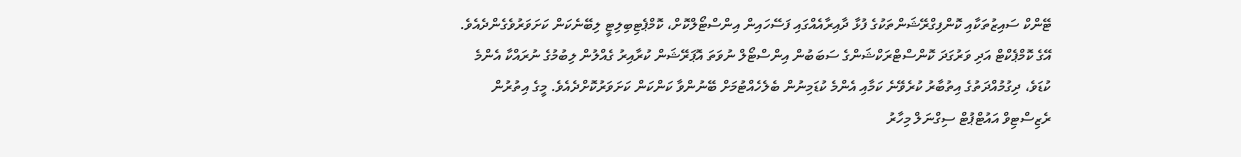ޓޭންކް ސައިޒުތަކާއި ކޮންފިގްރޭޝަންތަކުގެ ފުޅާ ދާއިރާއެއްގައި ފަސޭހައިން އިންސްޓޯލްކޮށް، ކޮމްޕެޓިބިލިޓީ ލިބޭނެކަން ކަށަވަރުވެގެންދެއެވެ. އޭގެ ކޮމްޕެކްޓް އަދި ވަރުގަދަ ކޮންސްޓްރަކްޝަންގެ ސަބަބުން އިންސްޓޯލް ނުވަތަ އޮޕަރޭޝަން ކުރާއިރު ގެއްލުން ލިބުމުގެ ނުރައްކާ އެންމެ ކުޑަވެ، ދިގުމުއްދަތުގެ އިތުބާރު ކުރެވޭނެ ކަމާއި އެންމެ ކުޑަމިނުން ބެލެހެއްޓުމަށް ބޭނުންވާ ކަންކަން ކަށަވަރުކޮށްދެއެވެ. މީގެ އިތުރުން ރެޒިސްޓިވް އައުޓްޕުޓް ސިގްނަލް މިހާރު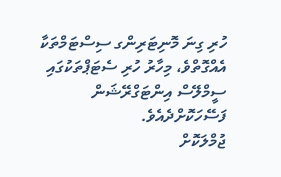ހުރި ގިނަ މޮނިޓަރިންގ ސިސްޓަމްތަކާ އެއްގޮތްވެ، މިހާރު ހުރި ސެޓަޕްތަކުގައި ސީމްލޭސް އިންޓަގްރޭޝަން ފަސޭހަކޮށްދެއެވެ.
ޖުމްލަކޮށް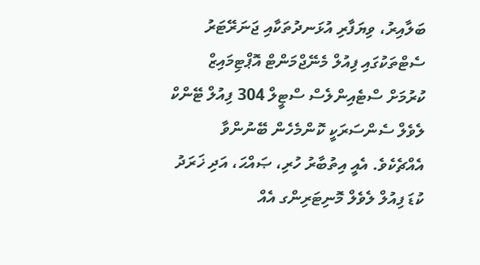ބަލާއިރު، ވިޔަފާރި އުޅަނދުތަކާއި ޖަނަރޭޓަރު ސެޓްތަކުގައި ފިއުލް މެނޭޖްމަންޓް އޮޕްޓިމައިޒް ކުރުމަށް ސްޓެއިންލެސް ސްޓީލް 304 ފިއުލް ޓޭންކް ލެވެލް ސެންސަރަކީ ކޮންމެހެން ބޭނުންވާ އެއްޗެކެވެ. އެއީ އިތުބާރު ހުރި، ޞައްޙަ، އަދި ޚަރަދު ކުޑަ ފިއުލް ލެވެލް މޮނިޓަރިންގ އެއް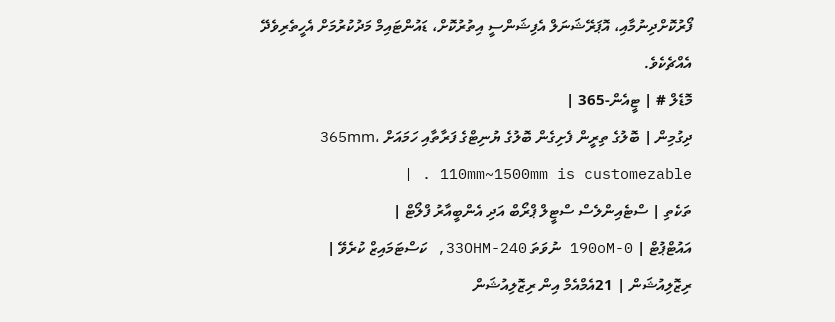ފޯރުކޮށްދިނުމާއި، އޮޕަރޭޝަނަލް އެފިޝަންސީ އިތުރުކޮށް، ޑައުންޓައިމް މަދުކުރުމަށް އެހީތެރިވެދޭ އެއްޗެކެވެ.
މޮޑެލް # | ޓީއެން-365 |
ދިގުމިން | ބޮލުގެ ތިރީން ފެށިގެން ބޮލުގެ ޔުނިޓްގެ ފަރާތާއި ހަމައަށް 365mm، 110mm~1500mm is customezable . |
ތަކެތި | ސްޓެއިންލެސް ސްޓީލް ޕްރޯބް އަދި އެންބީއާރު ފްލޯޓް |
އައުޓްޕުޓް | 0-190oM ނުވަތަ 240-33OHM, ކަސްޓަމައިޒް ކުރެވޭ |
ރިޒޮލިއުޝަން | 21އެމްއެމް އިން ރިޒޮލިއުޝަން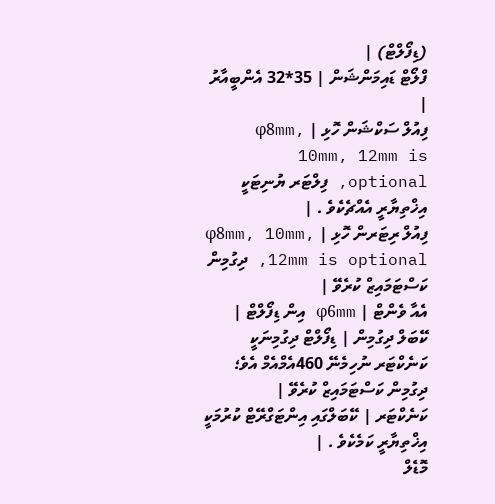(ޑިފޯލްޓް) |
ފްލޯޓް ޑައިމަންޝަން | 35*32 އެންބީއާރު |
ފިއުލް ސަކްޝަން ހޮޅި | φ8mm, 10mm, 12mm is optional, ފިލްޓަރ ޔުނިޓަކީ އިޚްތިޔާރީ އެއްޗެކެވެ . |
ފިއުލް ރިޓަރން ހޮޅި | φ8mm, 10mm, 12mm is optional, ދިގުމިން ކަސްޓަމައިޒް ކުރެވޭ |
އެއާ ވެންޓް | φ6mm އިން ޑިފޯލްޓް |
ކޭބަލް ދިގުމިން | ޑިފޯލްޓް ދިގުމިނަކީ ކަނެކްޓަރ ނުހިމެނޭ 460އެމްއެމް އެވެ؛ ދިގުމިން ކަސްޓަމައިޒް ކުރެވޭ |
ކަނެކްޓަރ | ކޭބަލްގައި އިންޓަގްރޭޓް ކުރުމަކީ އިޚްތިޔާރީ ކަމެކެވެ . |
މޮޑެލް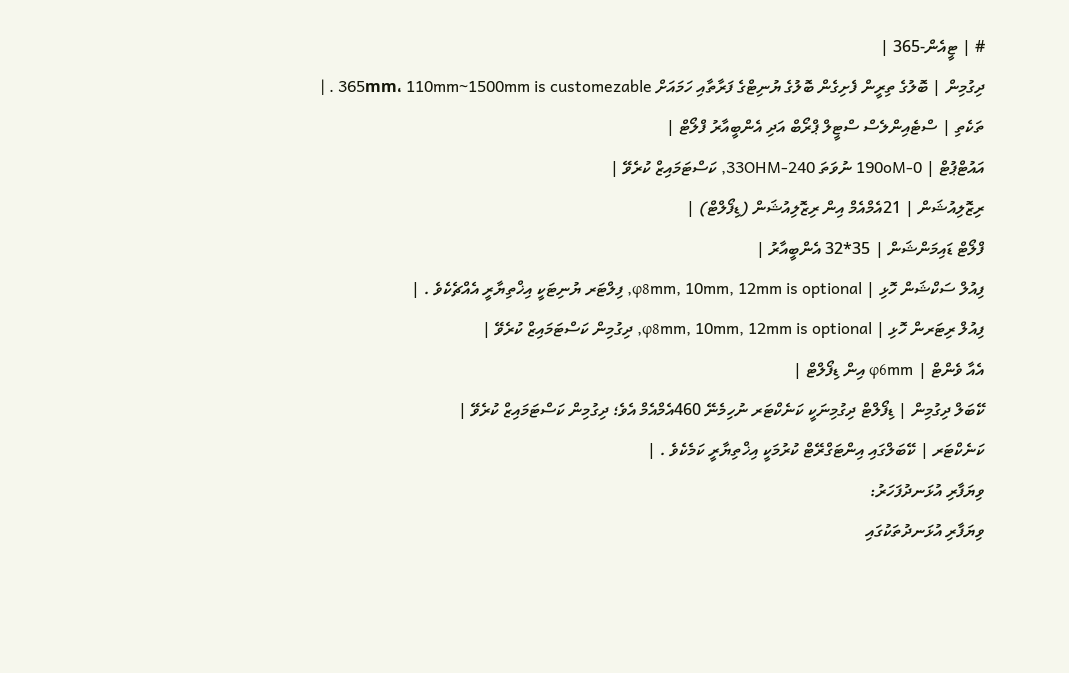# | ޓީއެން-365 |
ދިގުމިން | ބޮލުގެ ތިރީން ފެށިގެން ބޮލުގެ ޔުނިޓްގެ ފަރާތާއި ހަމައަށް 365mm، 110mm~1500mm is customezable . |
ތަކެތި | ސްޓެއިންލެސް ސްޓީލް ޕްރޯބް އަދި އެންބީއާރު ފްލޯޓް |
އައުޓްޕުޓް | 0-190oM ނުވަތަ 240-33OHM, ކަސްޓަމައިޒް ކުރެވޭ |
ރިޒޮލިއުޝަން | 21އެމްއެމް އިން ރިޒޮލިއުޝަން (ޑިފޯލްޓް) |
ފްލޯޓް ޑައިމަންޝަން | 35*32 އެންބީއާރު |
ފިއުލް ސަކްޝަން ހޮޅި | φ8mm, 10mm, 12mm is optional, ފިލްޓަރ ޔުނިޓަކީ އިޚްތިޔާރީ އެއްޗެކެވެ . |
ފިއުލް ރިޓަރން ހޮޅި | φ8mm, 10mm, 12mm is optional, ދިގުމިން ކަސްޓަމައިޒް ކުރެވޭ |
އެއާ ވެންޓް | φ6mm އިން ޑިފޯލްޓް |
ކޭބަލް ދިގުމިން | ޑިފޯލްޓް ދިގުމިނަކީ ކަނެކްޓަރ ނުހިމެނޭ 460އެމްއެމް އެވެ؛ ދިގުމިން ކަސްޓަމައިޒް ކުރެވޭ |
ކަނެކްޓަރ | ކޭބަލްގައި އިންޓަގްރޭޓް ކުރުމަކީ އިޚްތިޔާރީ ކަމެކެވެ . |
ވިޔަފާރި އުޅަނދުފަހަރު:
ވިޔަފާރި އުޅަނދުތަކުގައި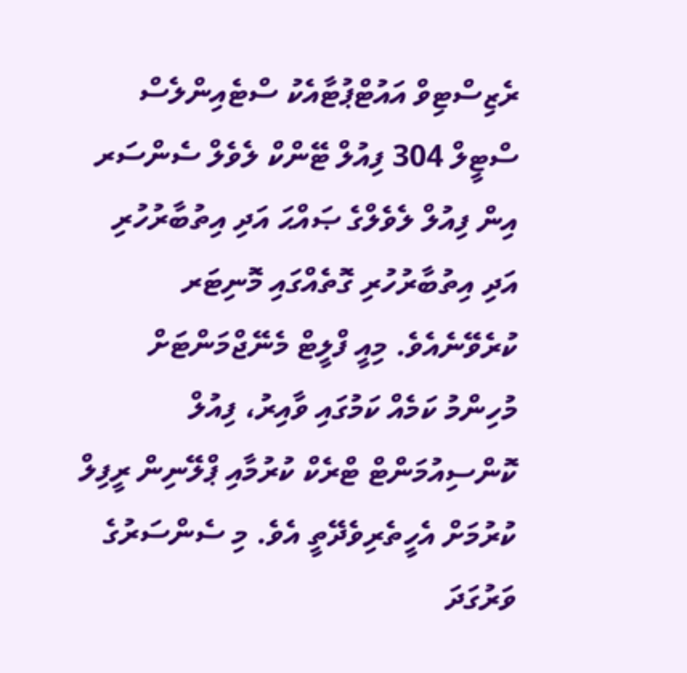ރެޒިސްޓިވް އައުޓްޕުޓާއެކު ސްޓެއިންލެސް ސްޓީލް 304 ފިއުލް ޓޭންކް ލެވެލް ސެންސަރ އިން ފިއުލް ލެވެލްގެ ޞައްޙަ އަދި އިތުބާރުހުރި އަދި އިތުބާރުހުރި ގޮތެއްގައި މޮނިޓަރ ކުރެވޭނެއެވެ. މިއީ ފްލީޓް މެނޭޖްމަންޓަށް މުހިންމު ކަމެއް ކަމުގައި ވާއިރު، ފިއުލް ކޮންސިއުމަންޓް ޓްރެކް ކުރުމާއި ޕްލޭނިން ރީފިލް ކުރުމަށް އެހީތެރިވެދޭތީ އެވެ. މި ސެންސަރުގެ ވަރުގަދަ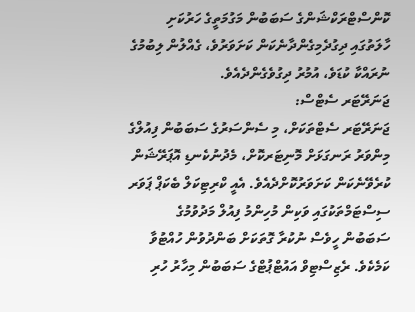ކޮންސްޓްރަކްޝަންގެ ސަބަބުން މަގުމަތީގެ ހަރުކަށި ހާލަތުގައި ދިގުދެމިގެންދާނެކަން ކަށަވަރުވެ، ގެއްލުން ލިބުމުގެ ނުރައްކާ ކުޑަވެ، އުމުރު ދިގުވެގެންދެއެވެ.
ޖަނަރޭޓަރ ސެޓްސް:
ޖަނަރޭޓަރ ސެޓްތަކަށް، މި ސެންސަރުގެ ސަބަބުން ފިއުލްގެ މިންވަރު ރަނގަޅަށް މޮނިޓަރކޮށް، މެދުނުކެނޑި އޮޕަރޭޝަން ކުރެވޭނެކަން ކަށަވަރުކޮށްދެއެވެ. އެއީ ކްރިޓިކަލް ބެކަޕް ޕަވަރ ސިސްޓަމްތަކުގައި ވަކިން މުހިންމު ފިއުލް މަދުވުމުގެ ސަބަބުން ހީވެސް ނުކުރާ ގޮތަކަށް ބަންދުވުން ހުއްޓުވާ ކަމެކެވެ. ރެޒިސްޓިވް އައުޓްޕުޓްގެ ސަބަބުން މިހާރު ހުރި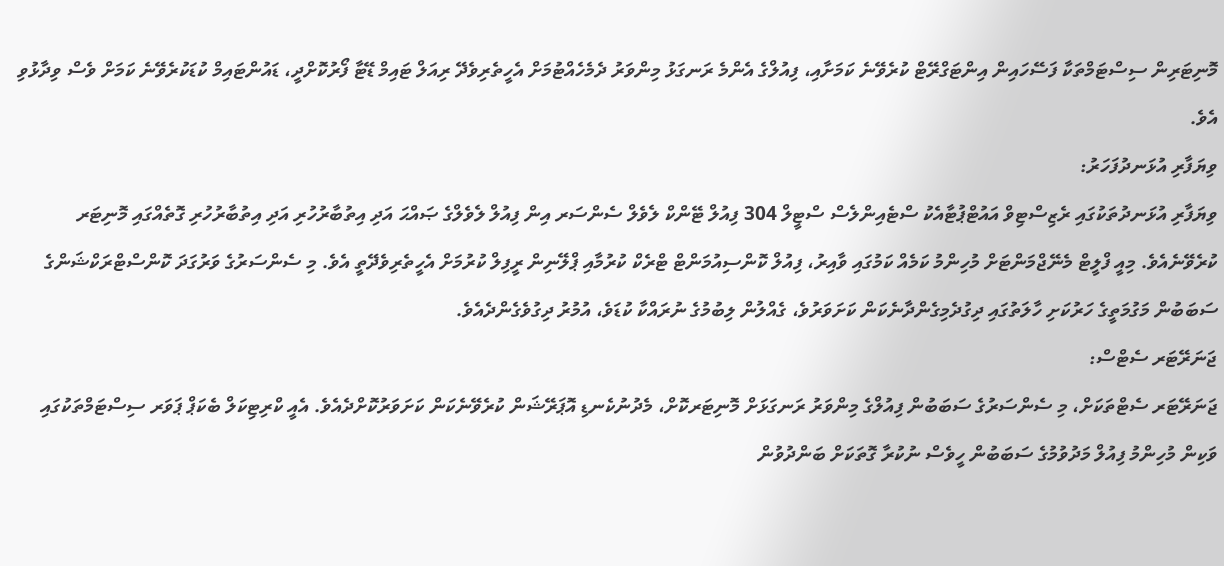މޮނިޓަރިން ސިސްޓަމްތަކާ ފަސޭހައިން އިންޓަގްރޭޓް ކުރެވޭނެ ކަމަށާއި، ފިއުލްގެ އެންމެ ރަނގަޅު މިންވަރު ދެމެހެއްޓުމަށް އެހީތެރިވެދޭ ރިއަލް ޓައިމް ޑޭޓާ ފޯރުކޮށްދީ، ޑައުންޓައިމް ކުޑަކުރެވޭނެ ކަމަށް ވެސް ވިދާޅުވި އެވެ.
ވިޔަފާރި އުޅަނދުފަހަރު:
ވިޔަފާރި އުޅަނދުތަކުގައި ރެޒިސްޓިވް އައުޓްޕުޓާއެކު ސްޓެއިންލެސް ސްޓީލް 304 ފިއުލް ޓޭންކް ލެވެލް ސެންސަރ އިން ފިއުލް ލެވެލްގެ ޞައްޙަ އަދި އިތުބާރުހުރި އަދި އިތުބާރުހުރި ގޮތެއްގައި މޮނިޓަރ ކުރެވޭނެއެވެ. މިއީ ފްލީޓް މެނޭޖްމަންޓަށް މުހިންމު ކަމެއް ކަމުގައި ވާއިރު، ފިއުލް ކޮންސިއުމަންޓް ޓްރެކް ކުރުމާއި ޕްލޭނިން ރީފިލް ކުރުމަށް އެހީތެރިވެދޭތީ އެވެ. މި ސެންސަރުގެ ވަރުގަދަ ކޮންސްޓްރަކްޝަންގެ ސަބަބުން މަގުމަތީގެ ހަރުކަށި ހާލަތުގައި ދިގުދެމިގެންދާނެކަން ކަށަވަރުވެ، ގެއްލުން ލިބުމުގެ ނުރައްކާ ކުޑަވެ، އުމުރު ދިގުވެގެންދެއެވެ.
ޖަނަރޭޓަރ ސެޓްސް:
ޖަނަރޭޓަރ ސެޓްތަކަށް، މި ސެންސަރުގެ ސަބަބުން ފިއުލްގެ މިންވަރު ރަނގަޅަށް މޮނިޓަރކޮށް، މެދުނުކެނޑި އޮޕަރޭޝަން ކުރެވޭނެކަން ކަށަވަރުކޮށްދެއެވެ. އެއީ ކްރިޓިކަލް ބެކަޕް ޕަވަރ ސިސްޓަމްތަކުގައި ވަކިން މުހިންމު ފިއުލް މަދުވުމުގެ ސަބަބުން ހީވެސް ނުކުރާ ގޮތަކަށް ބަންދުވުން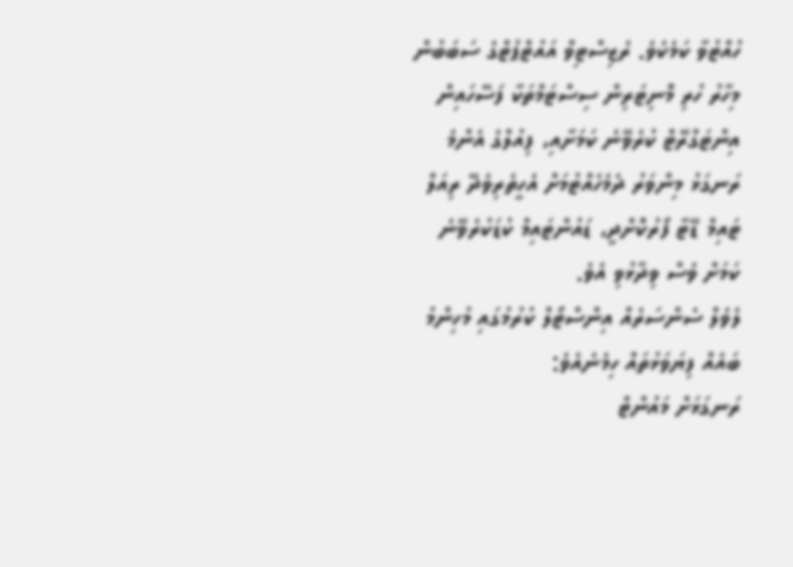ހުއްޓުވާ ކަމެކެވެ. ރެޒިސްޓިވް އައުޓްޕުޓްގެ ސަބަބުން މިހާރު ހުރި މޮނިޓަރިން ސިސްޓަމްތަކާ ފަސޭހައިން އިންޓަގްރޭޓް ކުރެވޭނެ ކަމަށާއި، ފިއުލްގެ އެންމެ ރަނގަޅު މިންވަރު ދެމެހެއްޓުމަށް އެހީތެރިވެދޭ ރިއަލް ޓައިމް ޑޭޓާ ފޯރުކޮށްދީ، ޑައުންޓައިމް ކުޑަކުރެވޭނެ ކަމަށް ވެސް ވިދާޅުވި އެވެ.
ލެވެލް ސެންސަރެއް އިންސްޓޯލް ކުރުމުގައި މުހިންމު ބައެއް ފިޔަވަޅުތައް ހިމެނެއެވެ:
ރަނގަޅަށް މައުންޓް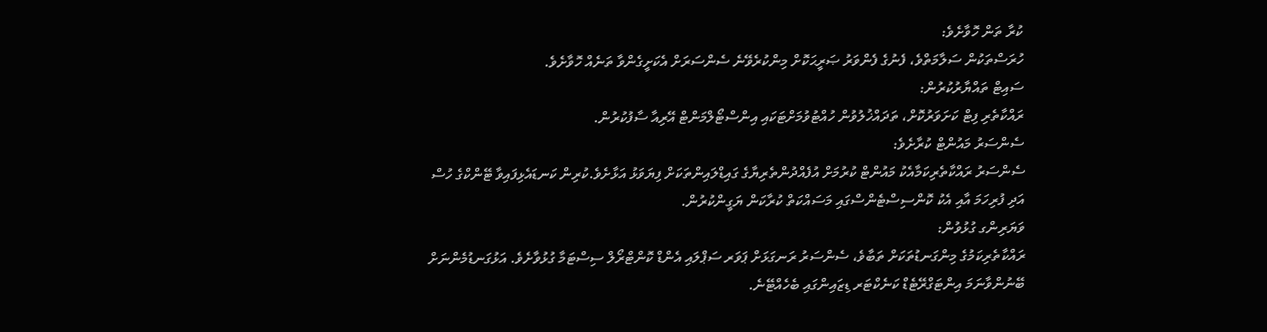ކުރާ ތަން ހޮވާށެވެ:
ހުރަސްތަކުން ސަލާމަތްވެ، ފެނުގެ ފެންވަރު ޞަރީޙަކޮށް މިންކުރެވޭނެ ސެންސަރަށް އެކަށީގެންވާ ތަނެއް ހޮވާށެވެ.
ސައިޓް ތައްޔާރުކުރުން:
ރައްކާތެރި ފިޓް ކަށަވަރުކޮށް، ތަދައްޚުލުވުން ހުއްޓުވުމަށްޓަކައި އިންސްޓޯލްމަންޓް އޭރިއާ ސާފުކުރުން.
ސެންސަރު މައުންޓް ކުރާށެވެ:
ސެންސަރު ރައްކާތެރިކަމާއެކު މައުންޓް ކުރުމަށް އުފެއްދުންތެރިޔާގެ ގައިޑްލައިންތަކަށް ފިޔަވަޅު އަޅާށެވެ.ކުރިން ކަނޑައެޅިފައިވާ ޓޭންކްގެ ހުސް އަދި ފުރިހަމަ އާއި އެކު ކޮންސިސްޓެންސްގައި މަސައްކަތް ކުރާކަން ޔަގީންކުރުން.
ވަޔަރިންގ ގުޅުވުން:
ރައްކާތެރިކަމުގެ މިންގަނޑުތަކަށް ތަބާވެ، ސެންސަރު ރަނގަޅަށް ޕަވަރ ސަޕްލައި އެންޑް ކޮންޓްރޯލް ސިސްޓަމާ ގުޅުވާށެވެ. އަޅުގަނޑުމެންނަށް ބޭނުންވާނަމަ އިންޓަގްރޭޓެޑް ކަނެކްޓަރ ޑިޒައިންގައި ބެހެއްޓޭނެ.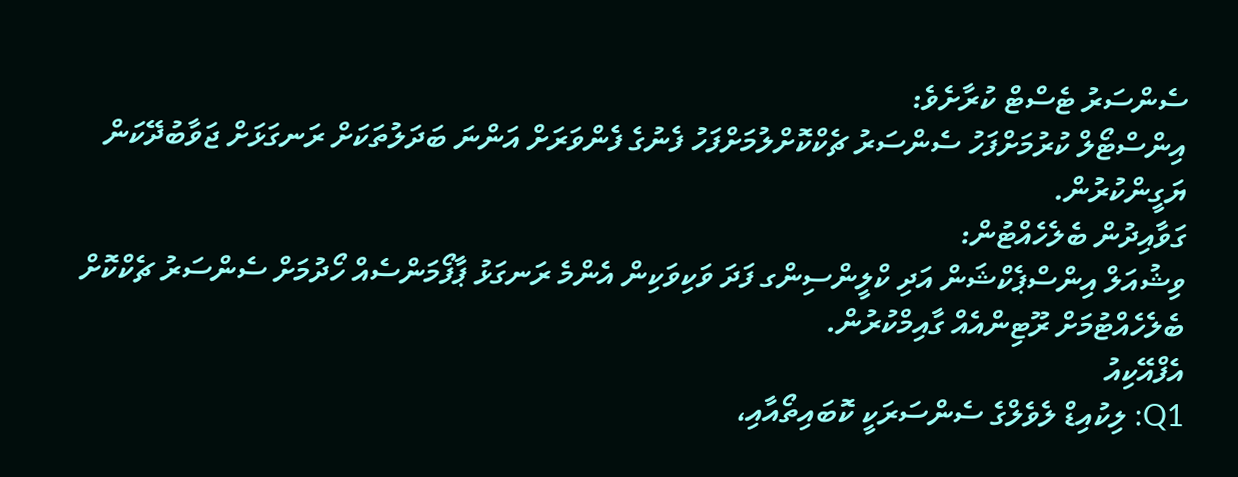ސެންސަރު ޓެސްޓް ކުރާށެވެ:
އިންސްޓޯލް ކުރުމަށްފަހު ސެންސަރު ޗެކްކޮށްލުމަށްފަހު ފެނުގެ ފެންވަރަށް އަންނަ ބަދަލުތަކަށް ރަނގަޅަށް ޖަވާބުދޭކަން ޔަގީންކުރުން.
ގަވާއިދުން ބެލެހެއްޓުން:
ވިޝުއަލް އިންސްޕެކްޝަން އަދި ކްލީންސިންގ ފަދަ ވަކިވަކިން އެންމެ ރަނގަޅު ޕާފޯމަންސެއް ހޯދުމަށް ސެންސަރު ޗެކްކޮށް ބެލެހެއްޓުމަށް ރޫޓިންއެއް ގާއިމްކުރުން.
އެފްއޭކިއު
Q1: ލިކުއިޑް ލެވެލްގެ ސެންސަރަކީ ކޮބައިތޯއާއި،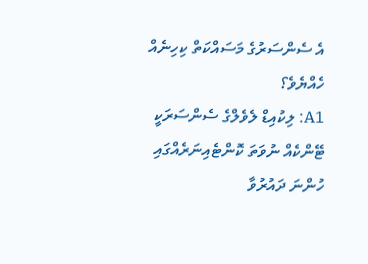އެ ސެންސަރުގެ މަސައްކަތް ކިހިނެއް ހެއްޔެވެ؟
A1: ލިކުއިޑް ލެވެލްގެ ސެންސަރަކީ ޓޭންކެއް ނުވަތަ ކޮންޓެއިނަރެއްގައި ހުންނަ ދައުރުވާ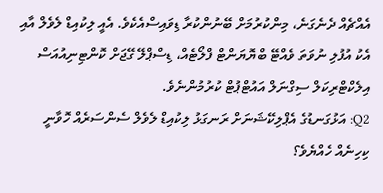އެއްޗެއް ދެނެގަނެ، މިންކުރުމަށް ބޭނުންކުރާ ޑިވައިސްއެކެވެ. އެއީ ލިކުއިޑް ލެވެލް އާއި އެކު އުފުލި ނުވަތަ ވެއްޓޭ ބްޔޮޔަންޓް ފްލޯޓެއް، ޑިސްޕްލޭ ގޭޖަށް ކޮންޓިނިއުއަސް އިލެކްޓްރިކަލް ސިގްނަލް އައުޓްޕުޓް ކުރުމުންނެވެ.
Q2: އަޅުގަނޑުގެ އެޕްލިކޭޝަނަށް ރަނގަޅު ލިކުއިޑް ލެވެލް ސެންސަރެއް ހޮވާނީ ކިހިނެއް ހެއްޔެވެ؟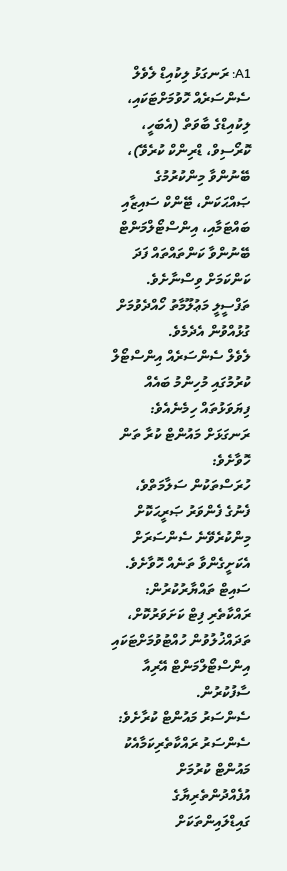A1: ރަނގަޅު ލިކުއިޑް ލެވެލް ސެންސަރެއް ހޮވުމަށްޓަކައި، ލިކުއިޑްގެ ބާވަތް (އެބަހީ، ކޮރޯސިވް، ޑްރިންކް ކުރެވޭ)، ބޭނުންވާ މިންކުރުމުގެ ޞައްޙަކަން، ޓޭންކް ސައިޒާއި ބައްޓަމާއި، އިންސްޓޯލްމަންޓް ބޭނުންވާ ކަންތައްތައް ފަދަ ކަންކަމަށް ވިސްނާށެވެ. ތަފްސީލީ މަޢުލޫމާތު ހޯއްދެވުމަށް ގުޅުއްވުން އެދެމެވެ.
ލެވެލް ސެންސަރެއް އިންސްޓޯލް ކުރުމުގައި މުހިންމު ބައެއް ފިޔަވަޅުތައް ހިމެނެއެވެ:
ރަނގަޅަށް މައުންޓް ކުރާ ތަން ހޮވާށެވެ:
ހުރަސްތަކުން ސަލާމަތްވެ، ފެނުގެ ފެންވަރު ޞަރީޙަކޮށް މިންކުރެވޭނެ ސެންސަރަށް އެކަށީގެންވާ ތަނެއް ހޮވާށެވެ.
ސައިޓް ތައްޔާރުކުރުން:
ރައްކާތެރި ފިޓް ކަށަވަރުކޮށް، ތަދައްޚުލުވުން ހުއްޓުވުމަށްޓަކައި އިންސްޓޯލްމަންޓް އޭރިއާ ސާފުކުރުން.
ސެންސަރު މައުންޓް ކުރާށެވެ:
ސެންސަރު ރައްކާތެރިކަމާއެކު މައުންޓް ކުރުމަށް އުފެއްދުންތެރިޔާގެ ގައިޑްލައިންތަކަށް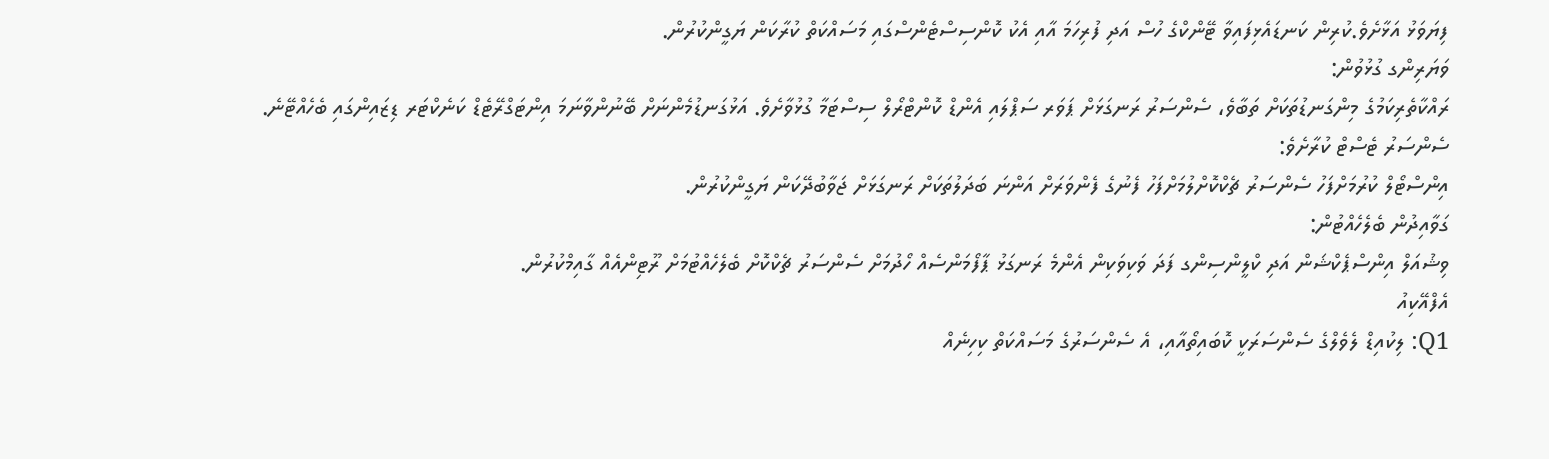ފިޔަވަޅު އަޅާށެވެ.ކުރިން ކަނޑައެޅިފައިވާ ޓޭންކްގެ ހުސް އަދި ފުރިހަމަ އާއި އެކު ކޮންސިސްޓެންސްގައި މަސައްކަތް ކުރާކަން ޔަގީންކުރުން.
ވަޔަރިންގ ގުޅުވުން:
ރައްކާތެރިކަމުގެ މިންގަނޑުތަކަށް ތަބާވެ، ސެންސަރު ރަނގަޅަށް ޕަވަރ ސަޕްލައި އެންޑް ކޮންޓްރޯލް ސިސްޓަމާ ގުޅުވާށެވެ. އަޅުގަނޑުމެންނަށް ބޭނުންވާނަމަ އިންޓަގްރޭޓެޑް ކަނެކްޓަރ ޑިޒައިންގައި ބެހެއްޓޭނެ.
ސެންސަރު ޓެސްޓް ކުރާށެވެ:
އިންސްޓޯލް ކުރުމަށްފަހު ސެންސަރު ޗެކްކޮށްލުމަށްފަހު ފެނުގެ ފެންވަރަށް އަންނަ ބަދަލުތަކަށް ރަނގަޅަށް ޖަވާބުދޭކަން ޔަގީންކުރުން.
ގަވާއިދުން ބެލެހެއްޓުން:
ވިޝުއަލް އިންސްޕެކްޝަން އަދި ކްލީންސިންގ ފަދަ ވަކިވަކިން އެންމެ ރަނގަޅު ޕާފޯމަންސެއް ހޯދުމަށް ސެންސަރު ޗެކްކޮށް ބެލެހެއްޓުމަށް ރޫޓިންއެއް ގާއިމްކުރުން.
އެފްއޭކިއު
Q1: ލިކުއިޑް ލެވެލްގެ ސެންސަރަކީ ކޮބައިތޯއާއި، އެ ސެންސަރުގެ މަސައްކަތް ކިހިނެއް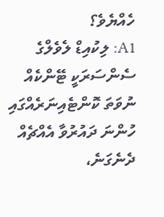ހެއްޔެވެ؟
A1: ލިކުއިޑް ލެވެލްގެ ސެންސަރަކީ ޓޭންކެއް ނުވަތަ ކޮންޓެއިނަރެއްގައި ހުންނަ ދައުރުވާ އެއްޗެއް ދެނެގަނެ،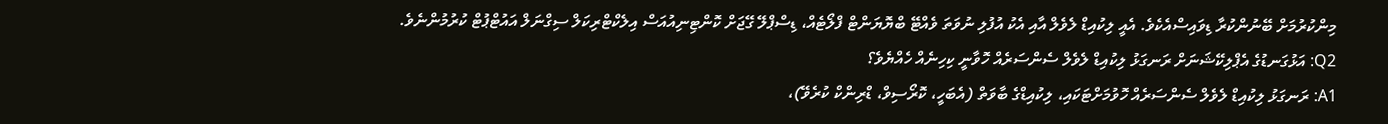މިންކުރުމަށް ބޭނުންކުރާ ޑިވައިސްއެކެވެ. އެއީ ލިކުއިޑް ލެވެލް އާއި އެކު އުފުލި ނުވަތަ ވެއްޓޭ ބްޔޮޔަންޓް ފްލޯޓެއް، ޑިސްޕްލޭ ގޭޖަށް ކޮންޓިނިއުއަސް އިލެކްޓްރިކަލް ސިގްނަލް އައުޓްޕުޓް ކުރުމުންނެވެ.
Q2: އަޅުގަނޑުގެ އެޕްލިކޭޝަނަށް ރަނގަޅު ލިކުއިޑް ލެވެލް ސެންސަރެއް ހޮވާނީ ކިހިނެއް ހެއްޔެވެ؟
A1: ރަނގަޅު ލިކުއިޑް ލެވެލް ސެންސަރެއް ހޮވުމަށްޓަކައި، ލިކުއިޑްގެ ބާވަތް (އެބަހީ، ކޮރޯސިވް، ޑްރިންކް ކުރެވޭ)،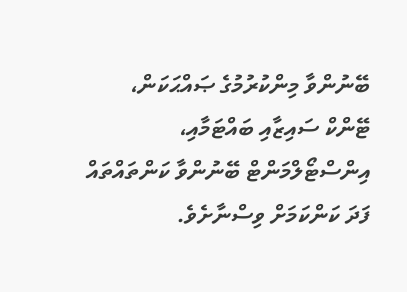ބޭނުންވާ މިންކުރުމުގެ ޞައްޙަކަން، ޓޭންކް ސައިޒާއި ބައްޓަމާއި، އިންސްޓޯލްމަންޓް ބޭނުންވާ ކަންތައްތައް ފަދަ ކަންކަމަށް ވިސްނާށެވެ.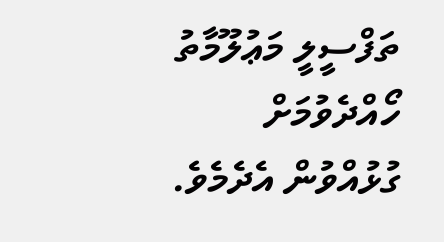ތަފްސީލީ މަޢުލޫމާތު ހޯއްދެވުމަށް ގުޅުއްވުން އެދެމެވެ.